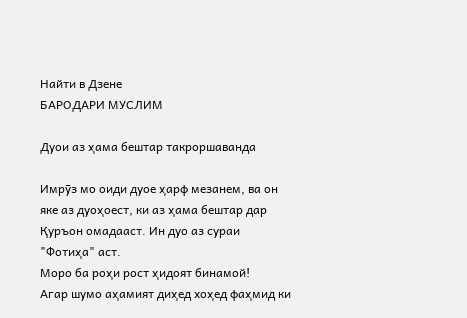Найти в Дзене
БАРОДАРИ МУСЛИМ

Дуои аз ҳама бештар такроршаванда

Имрӯз мо оиди дуое ҳарф мезанем, ва он яке аз дуоҳоест, ки аз ҳама бештар дар Қуръон омадааст. Ин дуо аз сураи "Фотиҳа" аст.
Моро ба роҳи рост ҳидоят бинамой!
Агар шумо аҳамият диҳед хоҳед фаҳмид ки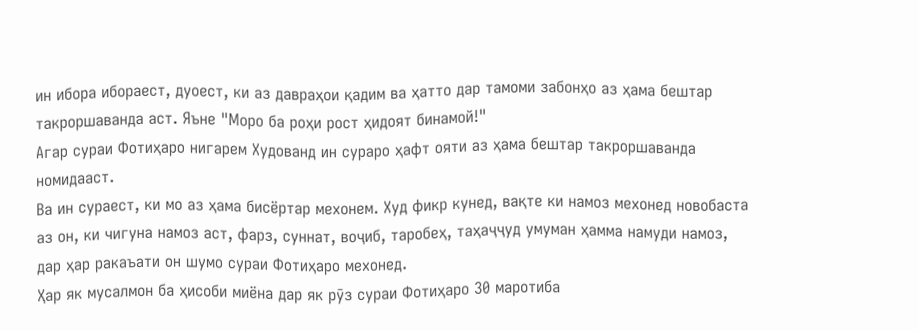ин ибора ибораест, дуоест, ки аз давраҳои қадим ва ҳатто дар тамоми забонҳо аз ҳама бештар такроршаванда аст. Яъне "Моро ба роҳи рост ҳидоят бинамой!"
Агар сураи Фотиҳаро нигарем Худованд ин сураро ҳафт ояти аз ҳама бештар такроршаванда номидааст.
Ва ин сураест, ки мо аз ҳама бисёртар мехонем. Худ фикр кунед, вақте ки намоз мехонед новобаста аз он, ки чигуна намоз аст, фарз, суннат, воҷиб, таробеҳ, таҳаҷҷуд умуман ҳамма намуди намоз, дар ҳар ракаъати он шумо сураи Фотиҳаро мехонед.
Ҳар як мусалмон ба ҳисоби миёна дар як рӯз сураи Фотиҳаро 30 маротиба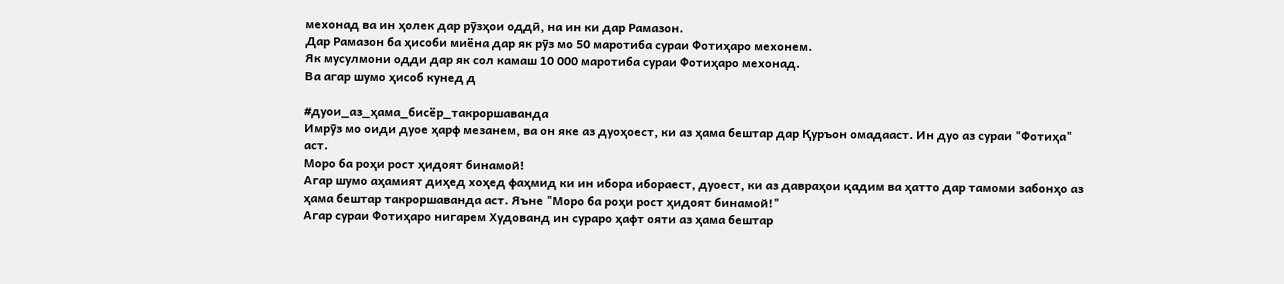мехонад ва ин ҳолек дар рӯзҳои оддӣ, на ин ки дар Рамазон.
Дар Рамазон ба ҳисоби миёна дар як рӯз мо 50 маротиба сураи Фотиҳаро мехонем.
Як мусулмони одди дар як сол камаш 10 000 маротиба сураи Фотиҳаро мехонад.
Ва агар шумо ҳисоб кунед д

#дуои_аз_ҳама_бисёр_такроршаванда
Имрӯз мо оиди дуое ҳарф мезанем, ва он яке аз дуоҳоест, ки аз ҳама бештар дар Қуръон омадааст. Ин дуо аз сураи "Фотиҳа" аст.
Моро ба роҳи рост ҳидоят бинамой!
Агар шумо аҳамият диҳед хоҳед фаҳмид ки ин ибора ибораест, дуоест, ки аз давраҳои қадим ва ҳатто дар тамоми забонҳо аз ҳама бештар такроршаванда аст. Яъне "Моро ба роҳи рост ҳидоят бинамой!"
Агар сураи Фотиҳаро нигарем Худованд ин сураро ҳафт ояти аз ҳама бештар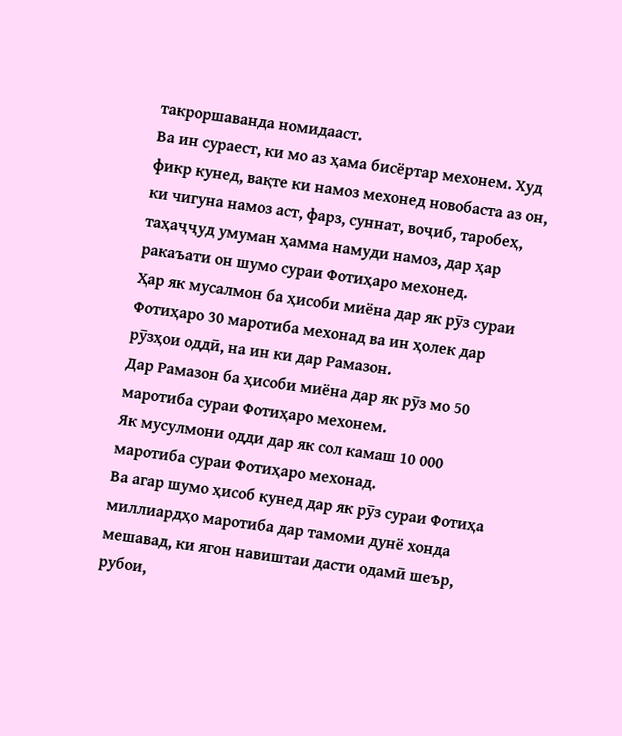такроршаванда номидааст.
Ва ин сураест, ки мо аз ҳама бисёртар мехонем. Худ фикр кунед, вақте ки намоз мехонед новобаста аз он, ки чигуна намоз аст, фарз, суннат, воҷиб, таробеҳ, таҳаҷҷуд умуман ҳамма намуди намоз, дар ҳар ракаъати он шумо сураи Фотиҳаро мехонед.
Ҳар як мусалмон ба ҳисоби миёна дар як рӯз сураи Фотиҳаро 30 маротиба мехонад ва ин ҳолек дар рӯзҳои оддӣ, на ин ки дар Рамазон.
Дар Рамазон ба ҳисоби миёна дар як рӯз мо 50 маротиба сураи Фотиҳаро мехонем.
Як мусулмони одди дар як сол камаш 10 000 маротиба сураи Фотиҳаро мехонад.
Ва агар шумо ҳисоб кунед дар як рӯз сураи Фотиҳа миллиардҳо маротиба дар тамоми дунё хонда мешавад, ки ягон навиштаи дасти одамӣ шеър, рубои,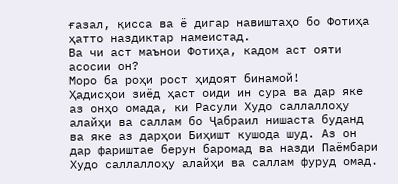ғазал, қисса ва ё дигар навиштаҳо бо Фотиҳа ҳатто наздиктар намеистад.
Ва чи аст маънои Фотиҳа, кадом аст ояти асосии он?
Моро ба роҳи рост ҳидоят бинамой!
Ҳадисҳои зиёд ҳаст оиди ин сура ва дар яке аз онҳо омада, ки Расули Худо саллаллоҳу алайҳи ва саллам бо Ҷабраил нишаста буданд ва яке аз дарҳои Биҳишт кушода шуд. Аз он дар фариштае берун баромад ва назди Паёмбари Худо саллаллоҳу алайҳи ва саллам фуруд омад.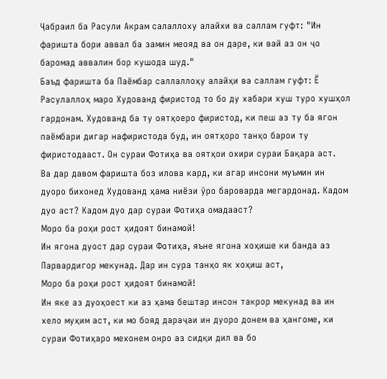Ҷабраил ба Расули Акрам салаллоху алайхи ва саллам гуфт: "Ин фаришта бори аввал ба замин меояд ва он даре, ки вай аз он ҷо баромад аввалин бор кушода шуд."
Баъд фаришта ба Паёмбар саллаллоҳу алайҳи ва саллам гуфт: Ё Расулаллоҳ маро Худованд фиристод то бо ду хабари хуш туро хушҳол гардонам. Худованд ба ту оятҳоеро фиристод, ки пеш аз ту ба ягон паёмбари дигар нафиристода буд, ин оятҳоро танҳо барои ту фиристодааст. Он сураи Фотиҳа ва оятҳои охири сураи Бақара аст.
Ва дар давом фаришта боз илова кард, ки агар инсони муъмин ин дуоро бихонед Худованд ҳама ниёзи ӯро бароварда мегардонад. Кадом дуо аст? Кадом дуо дар сураи Фотиҳа омадааст?
Моро ба роҳи рост ҳидоят бинамой!
Ин ягона дуост дар сураи Фотиҳа, яъне ягона хоҳише ки банда аз Парвардигор мекунад. Дар ин сура танҳо як хоҳиш аст,
Моро ба роҳи рост ҳидоят бинамой!
Ин яке аз дуоҳоест ки аз ҳама бештар инсон такрор мекунад ва ин хело муҳим аст, ки мо бояд дараҷаи ин дуоро донем ва ҳангоме, ки сураи Фотиҳаро мехонем онро аз сидқи дил ва бо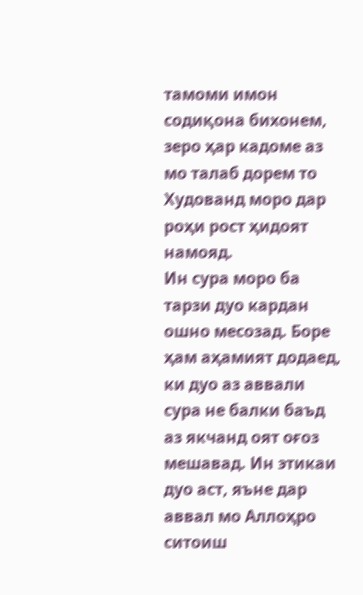тамоми имон содиқона бихонем, зеро ҳар кадоме аз мо талаб дорем то Худованд моро дар роҳи рост ҳидоят намояд.
Ин сура моро ба тарзи дуо кардан ошно месозад. Боре ҳам аҳамият додаед, ки дуо аз аввали сура не балки баъд аз якчанд оят оғоз мешавад. Ин этикаи дуо аст, яъне дар аввал мо Аллоҳро ситоиш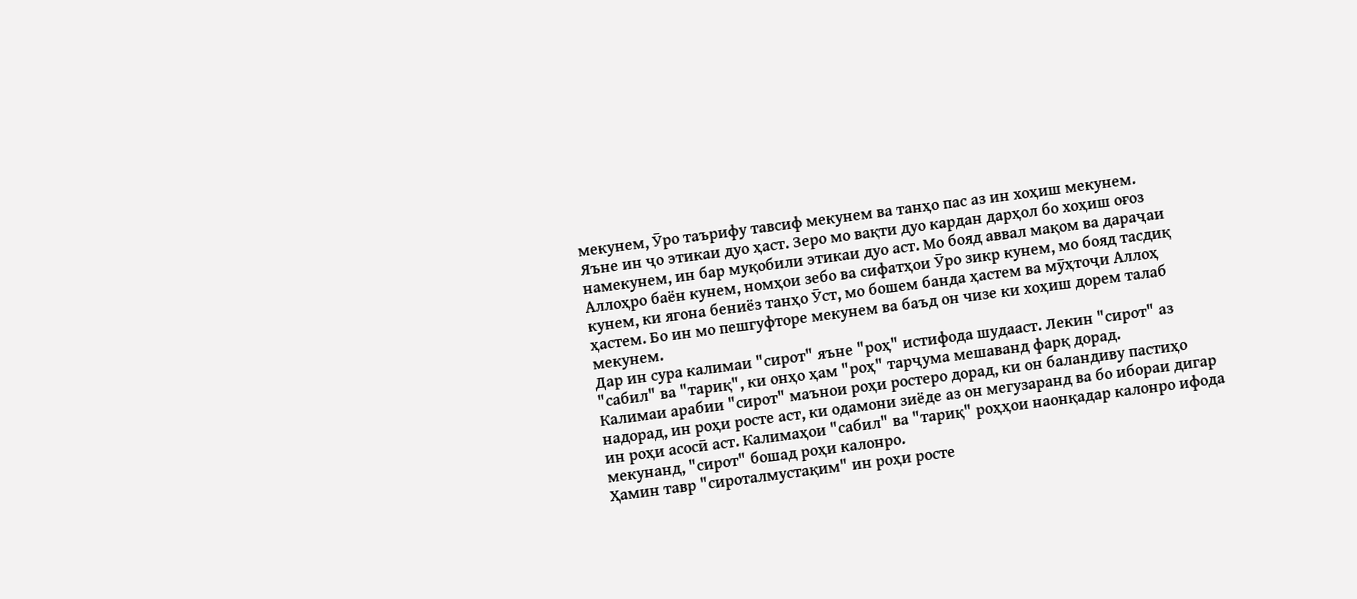мекунем, Ӯро таърифу тавсиф мекунем ва танҳо пас аз ин хоҳиш мекунем.
Яъне ин ҷо этикаи дуо ҳаст. Зеро мо вақти дуо кардан дарҳол бо хоҳиш оғоз намекунем, ин бар муқобили этикаи дуо аст. Мо бояд аввал мақом ва дараҷаи Аллоҳро баён кунем, номҳои зебо ва сифатҳои Ӯро зикр кунем, мо бояд тасдиқ кунем, ки ягона бениёз танҳо Ӯст, мо бошем банда ҳастем ва мӯҳтоҷи Аллоҳ ҳастем. Бо ин мо пешгуфторе мекунем ва баъд он чизе ки хоҳиш дорем талаб мекунем.
Дар ин сура калимаи "сирот" яъне "роҳ" истифода шудааст. Лекин "сирот" аз "сабил" ва "тариқ", ки онҳо ҳам "роҳ" тарҷума мешаванд фарқ дорад.
Калимаи арабии "сирот" маънои роҳи ростеро дорад, ки он баландиву пастиҳо надорад, ин роҳи росте аст, ки одамони зиёде аз он мегузаранд ва бо ибораи дигар ин роҳи асосӣ аст. Калимаҳои "сабил" ва "тариқ" роҳҳои наонқадар калонро ифода мекунанд, "сирот" бошад роҳи калонро.
Ҳамин тавр "сироталмустақим" ин роҳи росте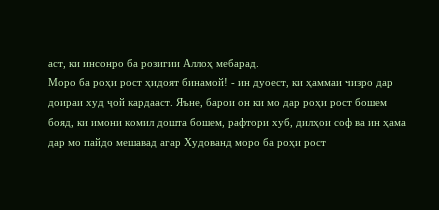аст, ки инсонро ба розигии Аллоҳ мебарад.
Моро ба роҳи рост ҳидоят бинамой! - ин дуоест, ки ҳаммаи чизро дар доираи худ ҷой кардааст. Яъне, барои он ки мо дар роҳи рост бошем бояд, ки имони комил дошта бошем, рафтори хуб, дилҳои соф ва ин ҳама дар мо пайдо мешавад агар Худованд моро ба роҳи рост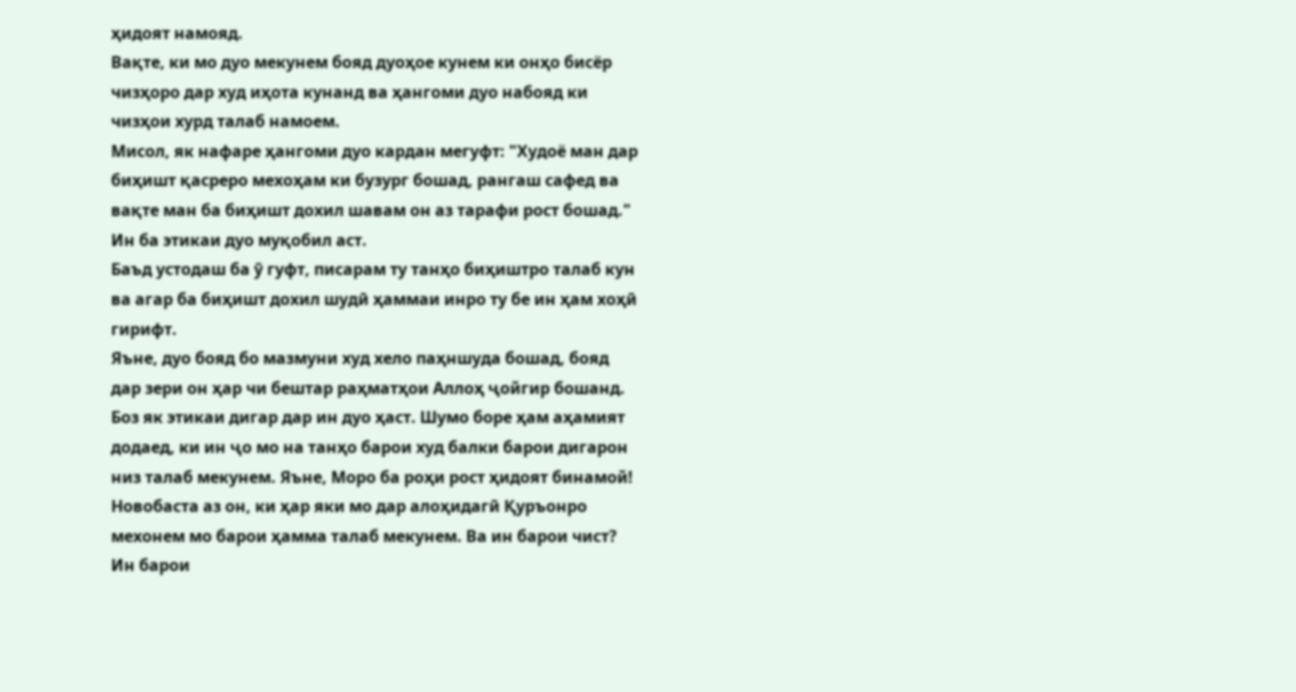ҳидоят намояд.
Вақте, ки мо дуо мекунем бояд дуоҳое кунем ки онҳо бисёр чизҳоро дар худ иҳота кунанд ва ҳангоми дуо набояд ки чизҳои хурд талаб намоем.
Мисол, як нафаре ҳангоми дуо кардан мегуфт: "Худоё ман дар биҳишт қасреро мехоҳам ки бузург бошад, рангаш сафед ва вақте ман ба биҳишт дохил шавам он аз тарафи рост бошад."
Ин ба этикаи дуо муқобил аст.
Баъд устодаш ба ӯ гуфт, писарам ту танҳо биҳиштро талаб кун ва агар ба биҳишт дохил шудӣ ҳаммаи инро ту бе ин ҳам хоҳӣ гирифт.
Яъне, дуо бояд бо мазмуни худ хело паҳншуда бошад, бояд дар зери он ҳар чи бештар раҳматҳои Аллоҳ ҷойгир бошанд.
Боз як этикаи дигар дар ин дуо ҳаст. Шумо боре ҳам аҳамият додаед, ки ин ҷо мо на танҳо барои худ балки барои дигарон низ талаб мекунем. Яъне, Моро ба роҳи рост ҳидоят бинамой! Новобаста аз он, ки ҳар яки мо дар алоҳидагӣ Қуръонро мехонем мо барои ҳамма талаб мекунем. Ва ин барои чист? Ин барои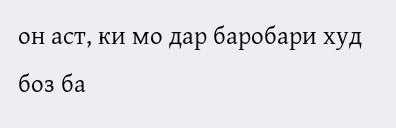он аст, ки мо дар баробари худ боз ба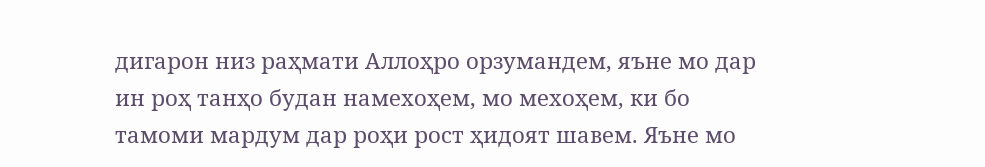дигарон низ раҳмати Аллоҳро орзумандем, яъне мо дар ин роҳ танҳо будан намехоҳем, мо мехоҳем, ки бо тамоми мардум дар роҳи рост ҳидоят шавем. Яъне мо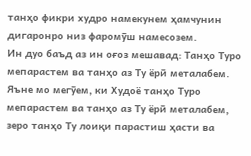танҳо фикри худро намекунем ҳамчунин дигаронро низ фаромӯш намесозем.
Ин дуо баъд аз ин оғоз мешавад: Танҳо Туро мепарастем ва танҳо аз Ту ёрӣ металабем.
Яъне мо мегӯем, ки Худоё танҳо Туро мепарастем ва танҳо аз Ту ёрӣ металабем, зеро танҳо Ту лоиқи парастиш ҳасти ва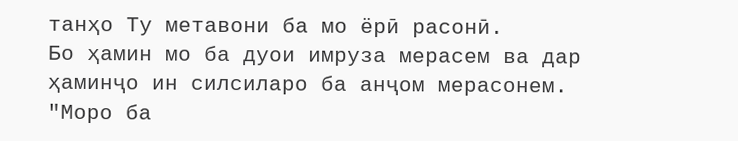танҳо Ту метавони ба мо ёрӣ расонӣ.
Бо ҳамин мо ба дуои имруза мерасем ва дар ҳаминҷо ин силсиларо ба анҷом мерасонем.
"Моро ба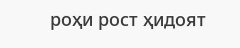роҳи рост ҳидоят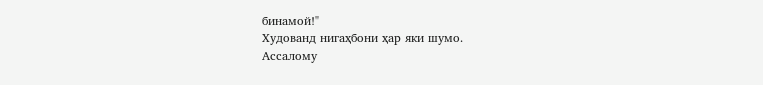бинамой!"
Худованд нигаҳбони ҳар яки шумо.
Ассалому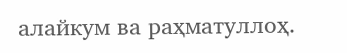алайкум ва раҳматуллоҳ.